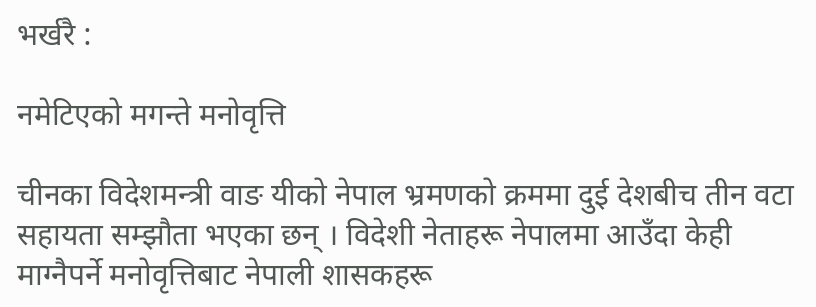भर्खरै :

नमेटिएको मगन्ते मनोवृत्ति

चीनका विदेशमन्त्री वाङ यीको नेपाल भ्रमणको क्रममा दुई देशबीच तीन वटा सहायता सम्झौता भएका छन् । विदेशी नेताहरू नेपालमा आउँदा केही माग्नैपर्ने मनोवृत्तिबाट नेपाली शासकहरू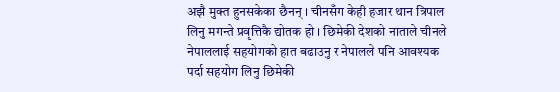अझै मुक्त हुनसकेका छैनन् । चीनसँग केही हजार थान त्रिपाल लिनु मगन्ते प्रवृत्तिकै द्योतक हो । छिमेकी देशको नाताले चीनले नेपाललाई सहयोगको हात बढाउनु र नेपालले पनि आवश्यक पर्दा सहयोग लिनु छिमेकी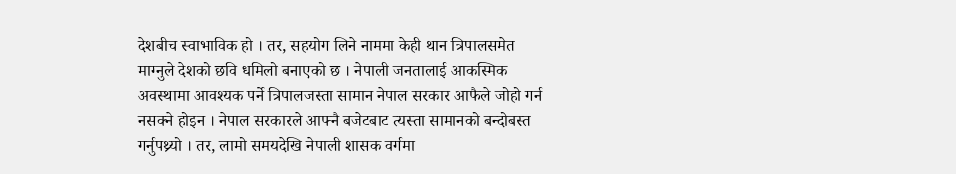देशबीच स्वाभाविक हो । तर, सहयोग लिने नाममा केही थान त्रिपालसमेत माग्नुले देशको छवि धमिलो बनाएको छ । नेपाली जनतालाई आकस्मिक अवस्थामा आवश्यक पर्ने त्रिपालजस्ता सामान नेपाल सरकार आफैले जोहो गर्न नसक्ने होइन । नेपाल सरकारले आफ्नै बजेटबाट त्यस्ता सामानको बन्दोबस्त गर्नुपथ्र्यो । तर, लामो समयदेखि नेपाली शासक वर्गमा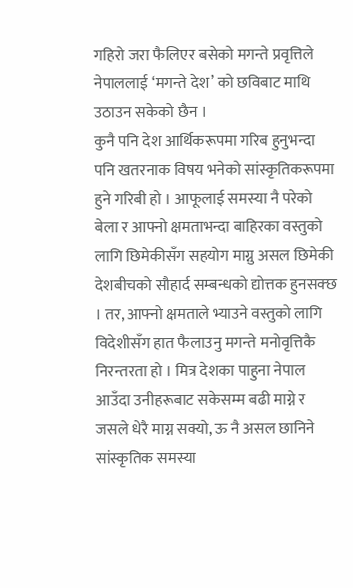गहिरो जरा फैलिएर बसेको मगन्ते प्रवृत्तिले नेपाललाई ‘मगन्ते देश’ को छविबाट माथि उठाउन सकेको छैन ।
कुनै पनि देश आर्थिकरूपमा गरिब हुनुभन्दा पनि खतरनाक विषय भनेको सांस्कृतिकरूपमा हुने गरिबी हो । आफूलाई समस्या नै परेको बेला र आफ्नो क्षमताभन्दा बाहिरका वस्तुको लागि छिमेकीसँग सहयोग माग्नु असल छिमेकी देशबीचको सौहार्द सम्बन्धको द्योत्तक हुनसक्छ । तर, आफ्नो क्षमताले भ्याउने वस्तुको लागि विदेशीसँग हात फैलाउनु मगन्ते मनोवृत्तिकै निरन्तरता हो । मित्र देशका पाहुना नेपाल आउँदा उनीहरूबाट सकेसम्म बढी माग्ने र जसले धेरै माग्न सक्यो, ऊ नै असल छानिने सांस्कृतिक समस्या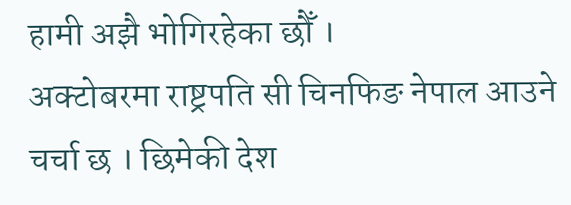हामी अझै भोगिरहेका छौँ ।
अक्टोबरमा राष्ट्रपति सी चिनफिङ नेपाल आउने चर्चा छ । छिमेकी देश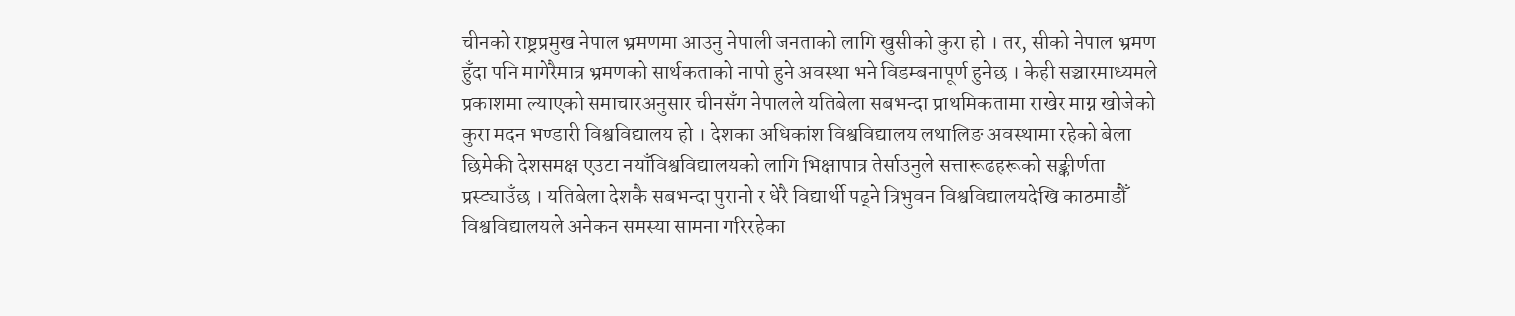चीनको राष्ट्रप्रमुख नेपाल भ्रमणमा आउनु नेपाली जनताको लागि खुसीको कुरा हो । तर, सीको नेपाल भ्रमण हुँदा पनि मागेरैमात्र भ्रमणको सार्थकताको नापो हुने अवस्था भने विडम्बनापूर्ण हुनेछ । केही सञ्चारमाध्यमले प्रकाशमा ल्याएको समाचारअनुसार चीनसँग नेपालले यतिबेला सबभन्दा प्राथमिकतामा राखेर माग्न खोजेको कुरा मदन भण्डारी विश्वविद्यालय हो । देशका अधिकांश विश्वविद्यालय लथालिङ अवस्थामा रहेको बेला छिमेकी देशसमक्ष एउटा नयाँविश्वविद्यालयको लागि भिक्षापात्र तेर्साउनुले सत्तारूढहरूको सङ्कीर्णता प्रस्ट्याउँछ । यतिबेला देशकै सबभन्दा पुरानो र धेरै विद्यार्थी पढ्ने त्रिभुवन विश्वविद्यालयदेखि काठमाडौँ विश्वविद्यालयले अनेकन समस्या सामना गरिरहेका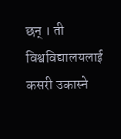छन् । ती विश्वविद्यालयलाई कसरी उकास्ने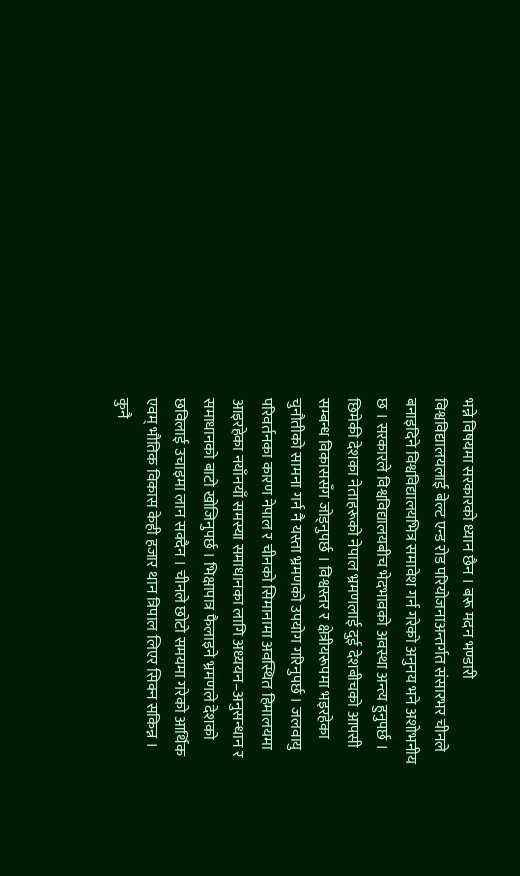भन्ने विषयमा सरकारको ध्यान छैन । बरू मदन भण्डारी विश्वविद्यालयलाई बेल्ट एन्ड रोड परियोजनाअन्तर्गत संसारभर चीनले बनाइदिने विश्वविद्यालयभित्र समावेश गर्न गरेको अनुनय भने अशोभनीय छ । सरकारले विश्वविद्यालयबीच भेदभावको अवस्था अन्त्य हुनुपर्छ ।
छिमेकी देशका नेताहरूको नेपाल भ्रमणलाई दुई देशबीचको आपसी सम्बन्ध विकाससँग जोड्नुपर्छ । विश्वस्तर र क्षेत्रीयरूपमा भइरहेका चुनौतीको सामना गर्न नै यस्ता भ्रमणको उपयोग गरिनुपर्छ । जलवायु परिवर्तनका कारण नेपाल र चीनको सिमानामा अवस्थित हिमालयमा आइरहेका नयाँनयाँ समस्या समाधानका लागि अध्ययन–अनुसन्धान र समाधानको बाटो खोजिनुपर्छ । भिक्षापात्र फैलाइने भ्रमणले देशको छविलाई उचाइमा लान सक्दैन । चीनले छोटो समयमा गरेको आर्थिक एवम् भौतिक विकास केही हजार थान त्रिपाल लिएर सिक्न सकिन्न । कुनै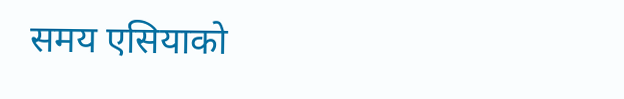समय एसियाको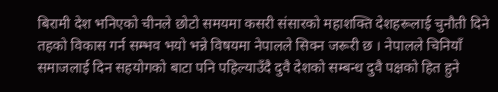बिरामी देश भनिएको चीनले छोटो समयमा कसरी संसारको महाशक्ति देशहरूलाई चुनौती दिने तहको विकास गर्न सम्भव भयो भन्ने विषयमा नेपालले सिक्न जरूरी छ । नेपालले चिनियाँ समाजलाई दिन सहयोगको बाटा पनि पहिल्याउँदै दुवै देशको सम्बन्ध दुवै पक्षको हित हुने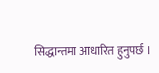सिद्धान्तमा आधारित हुनुपर्छ ।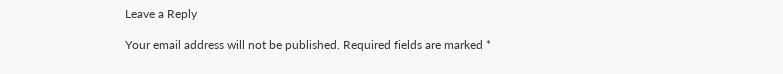Leave a Reply

Your email address will not be published. Required fields are marked *